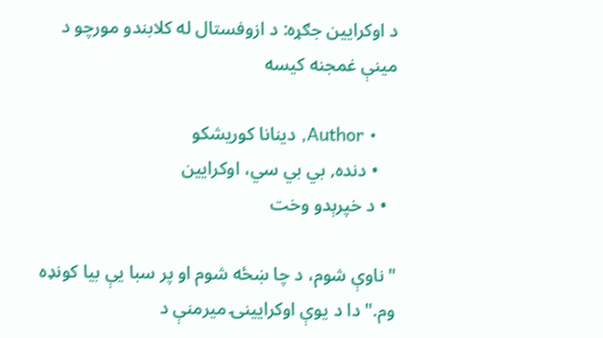د اوکرایین جګړه: د ازوفستال له کلابندو مورچو د مینې غمجنه کیسه

    • Author, دینانا کوریشکو
    • دنده, بي بي سي، اوکرایین
  • د خپرېدو وخت

"ناوې شوم، د چا ښځه شوم او پر سبا یې بیا کونډه وم." دا د یوې اوکرایینۍ میرمنې د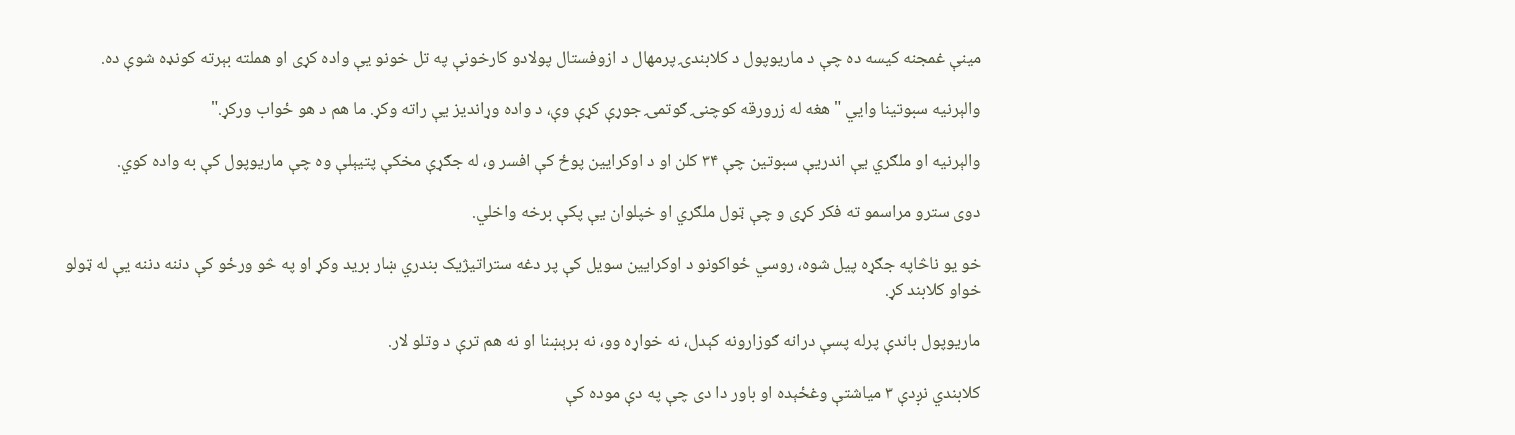مینې غمجنه کیسه ده چې د ماریوپول د کلابندۍ پرمهال د ازوفستال پولادو کارخونې په تل خونو یې واده کړی او هملته بېرته کونډه شوې ده.

والېرنیه سبوتینا وايي "هغه له زرورقه کوچنۍ ګوتمۍ جوړې کړې وې، د واده وړاندیز یې راته وکړ. ما هم د هو ځواب ورکړ."

والېرنیه او ملګري یې اندریې سبوتین چې ۳۴ کلن او د اوکرایین پوځ کې افسر و، له جګړې مخکې پتیېلې وه چې ماریوپول کې به واده کوي.

دوی سترو مراسمو ته فکر کړی و چې ټول ملګري او خپلوان یې پکې برخه واخلي.

خو یو ناڅاپه جګړه پیل شوه، روسي ځواکونو د اوکرایین سویل کې پر دغه ستراتیژیک بندري ښار برید وکړ او په څو ورځو کې دننه دننه یې له ټولو خواو کلابند کړ.

ماریوپول باندې پرله پسې درانه ګوزارونه کېدل، نه خواړه وو، نه برېښنا او نه هم ترې د وتلو لار.

کلابندي نږدې ۳ میاشتې وغځېده او باور دا دی چې په دې موده کې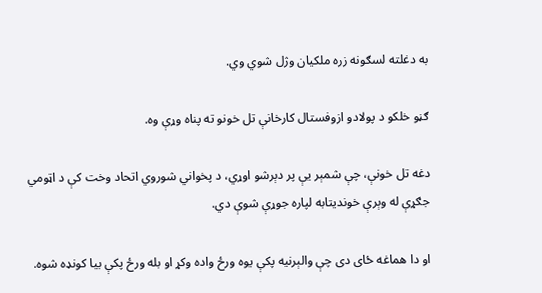به دغلته لسګونه زره ملکيان وژل شوي وي.

ګڼو خلکو د پولادو ازوفستال کارخانې تل خونو ته پناه وړې وه.

دغه تل خونې، چې شمېر یې پر دېرشو اوړي، د پخواني شوروي اتحاد وخت کې د اټومي جګړې له وېرې خوندیتابه لپاره جوړې شوې دي.

او دا هماغه ځای دی چې والېرنیه پکې یوه ورځ واده وکړ او بله ورځ پکې بیا کونډه شوه.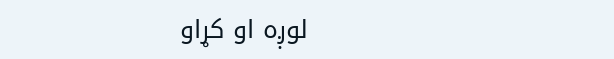لوږه او کړاو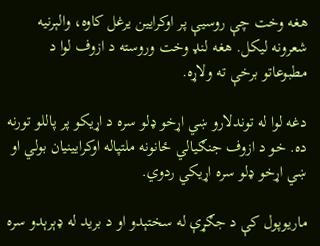هغه وخت چې روسیې پر اوکرایین یرغل کاوه، والېرنیه شعرونه لیکل. هغه لنډ وخت وروسته د ازوف لوا د مطبوعاتو برخې ته ولاړه.

دغه لوا له توندلارو ښي اړخو ډلو سره د اړیکو پر پاللو تورنه ده. خو د ازوف جنګیالي ځانونه ملتپاله اوکرایینیان بولي او ښي اړخو ډلو سره اړیکي ردوي.

ماریوپول کې د جګړې له سختېدو او د برید له ډېرېدو سره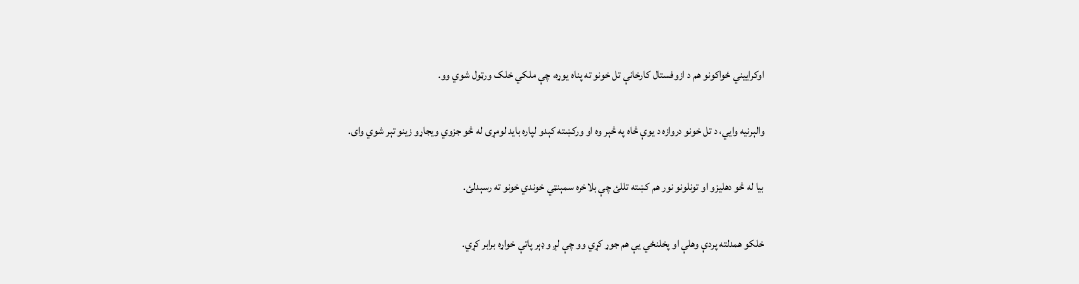اوکراییني ځواکونو هم د ازوفستال کارخانې تل خونو ته پناه یوړه، چې ملکي خلک ورټول شوي وو.

والېرنیه وايي، د تل خونو دروازه د یوې څاه په څېر وه او ورکښته کېدو لپاره باید لومړی له څو جزوي ویجاړو زینو تېر شوي وای.

بیا له څو دهلیزو او تونلونو نور هم کښته تللئ چې بلاخره سمېنټي خوندي خونو ته رسېدلئ.

خلکو همدلته پردې وهلې او پخلنځي یې هم جوړ کړي وو چې لږ و ډېر پاتې خواړه برابر کړي.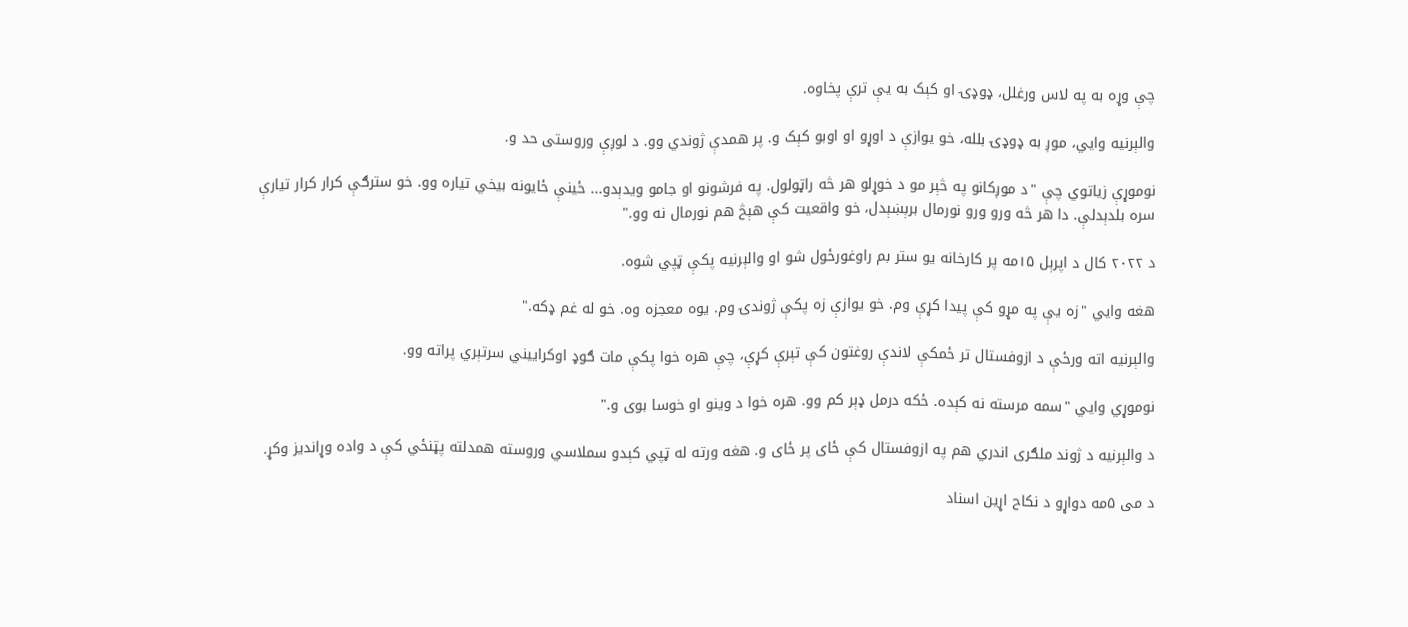چې وړه به په لاس ورغلل، ډوډۍ او کېک به یې ترې پخاوه.

والېرنیه وايي، موږ به ډوډۍ بلله، خو یوازې د اوړو او اوبو کېک و. پر همدې ژوندي وو. د لوږې وروستی حد و.

نوموړې زیاتوي چې "د موږکانو په څېر مو د خوړلو هر څه راټولول. په فرشونو او جامو ویدېدو... ځینې ځایونه بیخي تیاره وو. خو سترګې کرار کرار تیارې سره بلدېدلې. دا هر څه ورو ورو نورمال برېښېدل، خو واقعیت کې هېڅ هم نورمال نه وو."

د ۲۰۲۲ کال د اپرېل ۱۵مه پر کارخانه یو ستر بم راوغورځول شو او والېرنیه پکې ټپي شوه.

هغه وايي "زه یې په مړو کې پیدا کړې وم. خو یوازې زه پکې ژوندۍ وم. یوه معجزه وه. خو له غم ډکه."

والېرنیه اته ورځې د ازوفستال تر ځمکې لاندې روغتون کې تېرې کړې، چې هره خوا پکې مات ګوډ اوکراییني سرتېري پراته وو.

نوموړي وايي "سمه مرسته نه کېده. ځکه درمل ډېر کم وو. هره خوا د وینو او خوسا بوی و."

د والېرنیه د ژوند ملګری اندري هم په ازوفستال کې ځای پر ځای و. هغه ورته له ټپي کېدو سملاسي وروسته همدلته پټنځي کې د واده وړاندیز وکړ.

د می ۵مه دواړو د نکاح اړین اسناد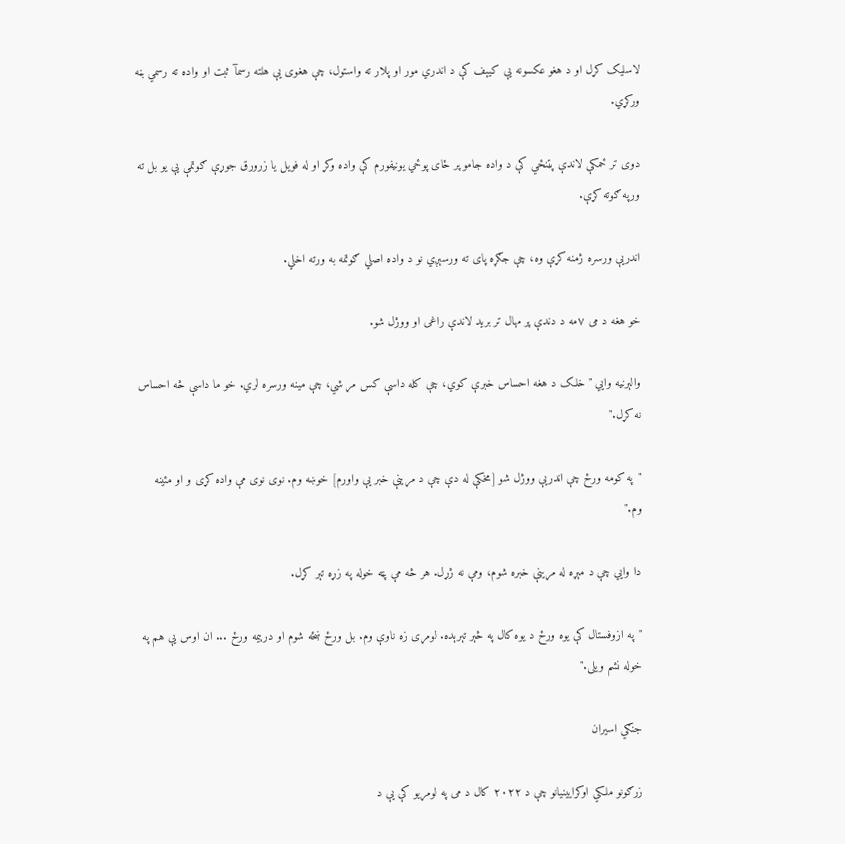لاسلیک کړل او د هغو عکسونه یې کیېف کې د اندري مور او پلار ته واستول، چې هغوی یې هلته رسمآ ثبت او واده ته رسمي بڼه ورکړي.

دوی تر ځمکې لاندې پټنځي کې د واده جامو پر ځای پوځي یونیفورم کې واده وکړ او له فویل یا زرورق جوړې ګوتمې یې یو بل ته ورپه ګوته کړې.

اندريې ورسره ژمنه کړې وه، چې جګړه پای ته ورسېږي نو د واده اصلي ګوتمه به ورته اخلي.

خو هغه د می ۷مه د دندې پر مهال تر برید لاندې راغی او ووژل شو.

والېرنیه وايي "خلک د هغه احساس خبرې کوي، چې کله داسې کس مړ شي، چې مینه ورسره لري. خو ما داسې څه احساس نه کړل."

"په کومه ورځ چې اندریې ووژل شو [مخکې له دې چې د مړینې خبر یې واورم] خوښه وم. نوی نوی مې واده کړی و او مئینه وم."

دا وايي چې د مېړه له مړینې خبره شوم، ومې نه ژړل. هر څه مې پټه خوله په زړه تېر کړل.

"په ازوفستال کې یوه ورځ د یوه کال په څېر تېرېده. لومړی زه ناوې وم. بل ورځ ښځه شوم او درېیمه ورځ ... ان اوس یې هم په خوله نشم ویلی."

جنګي اسیران

زرګونو ملکي اوکرایینیانو چې د ۲۰۲۲ کال د می په لومړیو کې یې د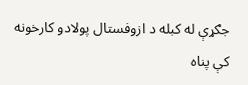جګړې له کبله د ازوفستال پولادو کارخونه کې پناه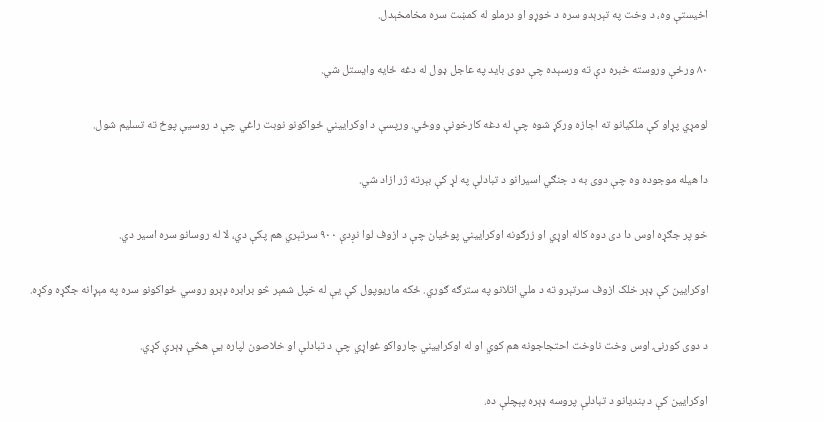اخیستې وه، د وخت په تېرېدو سره د خوړو او درملو له کمښت سره مخامخېدل.

۸۰ ورځې وروسته خبره دې ته ورسېده چې دوی باید په عاجل ډول له دغه ځایه وایستل شي.

لومړي پړاو کې ملکیانو ته اجازه ورکړ شوه چې له دغه کارخونې ووځي. ورپسې د اوکراییني ځواکونو نوبت راغي چې د روسیې پوځ ته تسلیم شول.

دا هیله موجوده وه چې دوی به د جنګي اسیرانو د تبادلې په لړ کې بېرته ژر ازاد شي.

خو پر جګړه اوس دا دی دوه کاله اوړي او زرګونه اوکراییني پوځيان چې د ازوف لوا نږدې ۹۰۰ سرتېري هم پکې دي، لا له روسانو سره اسیر دي.

اوکرایین کې ډېر خلک ازوف سرتېرو ته د ملي اتلانو په سترګه ګوري. ځکه ماریوپول کې یې له خپل شمېر څو برابره ډېرو روسي ځواکونو سره په مېړانه جګړه وکړه.

د دوی کورنۍ اوس وخت ناوخت احتجاجونه هم کوي او له اوکراییني چارواکو غواړي چې د تبادلې او خلاصون لپاره یې هڅې ډېرې کړي.

اوکرایین کې د بندیانو د تبادلې پروسه ډېره پېچلې ده.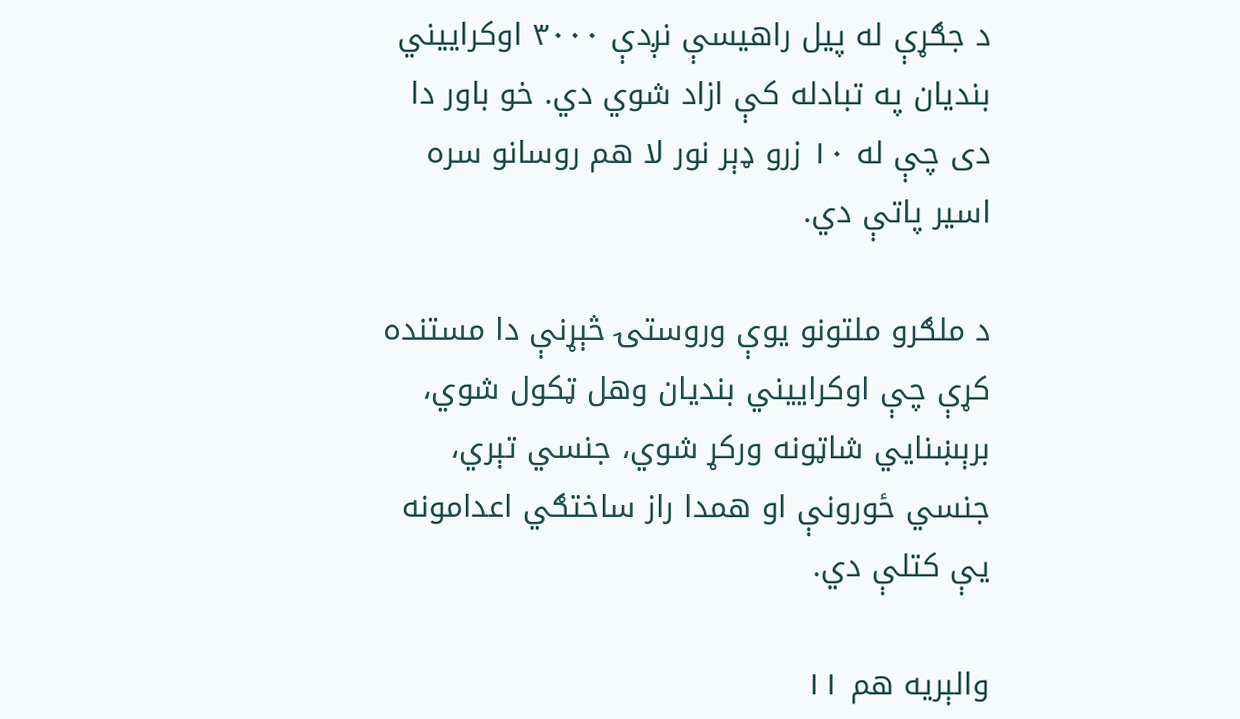د جګړې له پیل راهیسې نږدې ۳۰۰۰ اوکراییني بندیان په تبادله کې ازاد شوي دي. خو باور دا دی چې له ۱۰ زرو ډېر نور لا هم روسانو سره اسیر پاتې دي.

د ملګرو ملتونو یوې وروستۍ څېړنې دا مستنده کړې چې اوکراییني بندیان وهل ټکول شوي، برېښنايي شاټونه ورکړ شوي، جنسي تېري، جنسي ځورونې او همدا راز ساختګي اعدامونه یې کتلې دي.

والېریه هم ۱۱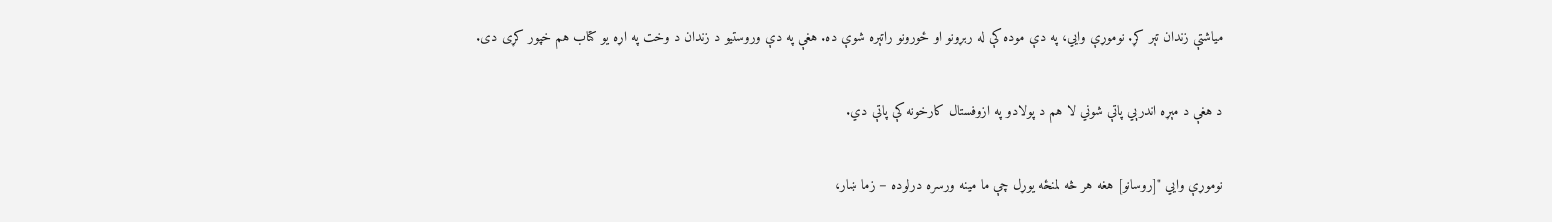میاشتې زندان تېر کړ. نوموړې وايي، په دې موده کې له ربړونو او ځورونو راتېره شوې ده. هغې په دې وروستیو د زندان د وخت په اړه یو کتاب هم خپور کړی دی.

د هغې د مېړه اندرېي پاتې شوني لا هم د پولادو په ازوفستال کارخونه کې پاتې دي.

نوموړې وايي "[روسانو] هغه هر څه لمنځه یوړل چې ما مینه ورسره درلوده – زما ښار،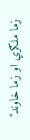زما ملګري او زما خاوند"